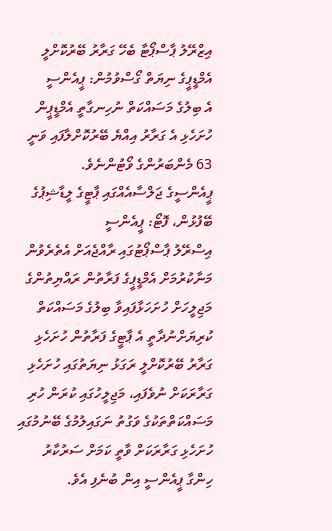އިޒްރޭލު ޕާސްޕޯޓާ ބެހޭ ގަރާރު ބޭރުކޮށްލީ އެމްޑީޕީގެ ނިޔަތް ގޯސްވުމުން: ޕީއެންސީ
އެ ބިލުގެ މަސައްކަތް ނުހިނގާތީ އެމްޑީޕީން ހުށަހެޅި އެ ގަރާރު އިއްޔެ ބޭރުކޮށްލާފައި ވަނީ 63 މެންބަރުންގެ ވޯޓުންނެވެ.
ޕީއެންސީގެ ޖަލްސާއެއްގައި ޕާޓީގެ ލީޑާޝިޕުގެ ބޭފުޅުން، ފޮޓޯ: ޕީއެންސީ
އިސްރޭލު ޕާސްޕޯޓުގައި ރާއްޖެއަށް އެތެރެވުން މަނާކުރުމަށް އެމްޑީޕީގެ ފަރާތުން ރައްޔިތުންގެ މަޖިލީހަށް ހުށަހަޅާފައިވާ ބިލުގެ މަސައްކަތް ކުރިޔަށްނުދާތީ އެ ޕާޓީގެ ފަރާތުން ހުށަހެޅި ގަރާރު ބޭރުކޮށްލީ ރަގަޅު ނިޔަތުގައި ހުށަހެޅި ގަރާރަކަށް ނުވެފައި، މަޖިލީހުގައި ކުރަން ހުރި މަސައްކަތްތަކުގެ ވަގުތު ނަގައިލުމުގެ ބޭނުމުގައި ހުށަހެޅި ގަރާރަކަށް ވާތީ ކަމަށް ސަރުކާރު ހިންގާ ޕީއެންސީ އިން ބުނެފި އެވެ.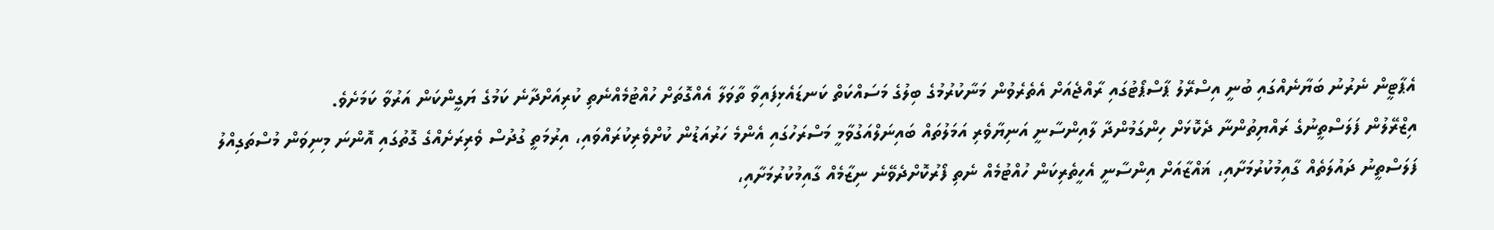އެޕާޓީން ނެރުނު ބަޔާނެއްގައި ބުނީ އިސްރޭލު ޕާސްޕޯޓުގައި ރާއްޖެއަށް އެތެރެވުން މަނާކުރުމުގެ ބިލުގެ މަސައްކަތް ކަނޑައެޅިފައިވާ ތާވަލާ އެއްގޮތަށް ހުއްޓުމެއްނެތި ކުރިއަށްދާނެ ކަމުގެ ޔަގީންކަން އަރުވާ ކަމަށެވެ.
އިޒްރޭލުން ފަލަސްތީނުގެ ރައްޔިތުންނާ ދެކޮޅަށް ހިންގަމުންދާ ލާއިންސާނީ އަނިޔާވެރި އަމަލުތައް ބައިނަލްއަގުވާމީ މަސްރަހުގައި އެންމެ ހަރުއަޑުން ކުށްވެރިކުރައްވައި، އިރުމަތީ ގުދުސް ވެރިރަށެއްގެ ގޮތުގައި އޮންނަ މިނިވަން މުސްތަގިއްލު ފަލަސްތީނު ދައުލަތެއް ގާއިމުކުރުމަށާއި، ޣައްޒާއަށް އިންސާނީ އެހީތެރިކަން ހުއްޓުމެއް ނެތި ފޯރުކޮށްދެވޭނެ ނިޒާމެއް ގާއިމުކުރުމަށާއި،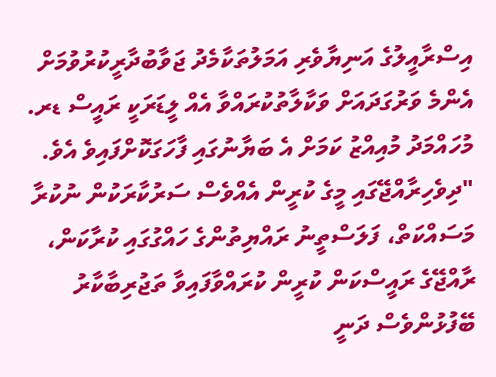އިސްރާއީލުގެ އަނިޔާވެރި އަމަލުތަކާމެދު ޖަވާބުދާރީކުރުވުމަށް އެންމެ ވަރުގަދައަށް ވަކާލާތުކުރައްވާ އެއް ލީޑަރަކީ ރައީސް ޑރ. މުހައްމަދު މުއިއްޒު ކަމަށް އެ ބަޔާނުގައި ފާހަގަކޮށްފައިވެ އެވެ.
"ދިވެހިރާއްޖޭގައި މީގެ ކުރީން އެއްވެސް ސަރުކާރަކުން ނުކުރާ މަސައްކަތް، ފަލަސްތީނު ރައްޔިތުންގެ ހައްގުގައި ކުރާކަން، ރާއްޖޭގެ ރައީސްކަން ކުރީން ކުރައްވާފައިވާ ތަޖުރިބާކާރު ބޭފުޅުންވެސް ދަނީ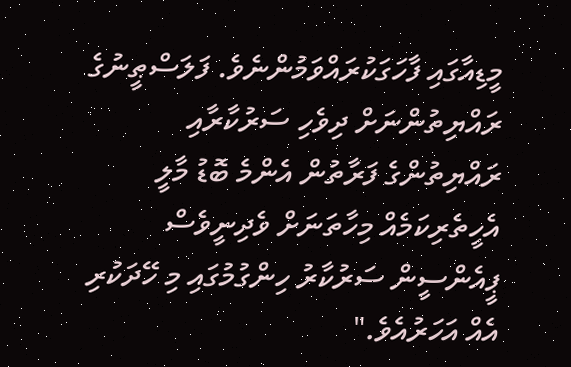މީޑިއާގައި ފާހަގަކުރައްވަމުންނެވެ. ފަލަސްޠީނުގެ ރައްޔިތުންނަށް ދިވެހި ސަރުކާރާއި ރައްޔިތުންގެ ފަރާތުން އެންމެ ބޮޑު މާލީ އެހީތެރިކަމެއް މިހާތަނަށް ވެދިނީވެސް ޕީއެންސީން ސަރުކާރު ހިންގުމުގައި މި ހޭދަކުރި އެއް އަހަރުއެވެ."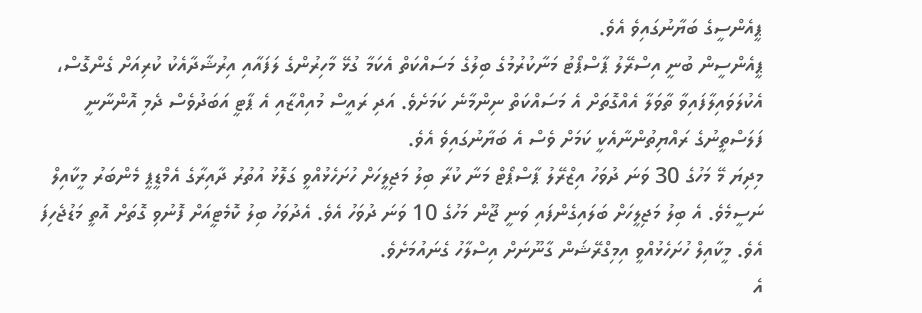ޕީއެންސީގެ ބަޔާނުގައިވެ އެވެ.
ޕީއެންސީން ބުނީ އިސްރޭލު ޕާސްޕޯޓު މަނާކުރުމުގެ ބިލުގެ މަސައްކަތް އެކަމާ ގުޅޭ މާހިރުންގެ ލަފައާއި އިރުޝާދާއެކު ކުރިއަށް ގެންގޮސް، އެކުލަވައިލާފައިވާ ތާވަލާ އެއްގޮތަށް އެ މަސައްކަތް ނިންމާނެ ކަމަށެވެ. އަދި ރައީސް މުއިއްޒާއި އެ ޕާޓީ އަބަދުވެސް ދެމި އޮންނާނީ ފަލަސްތީނުގެ ރައްޔިތުންނާއެކީ ކަމަށް ވެސް އެ ބަޔާނުގައިވެ އެވެ.
މިދިޔަ މޭ މަހުގެ 30 ވަނަ ދުވަހު އިޒްރޭލު ޕާސްޕޯޓް މަނާ ކުރާ ބިލު މަޖިލީހަށް ހުށަހެޅުއްވީ ގަލޮޅު އުތުރު ދާއިރާގެ އެމްޑީޕީ މެންބަރު މީކާއިލް ނަސީމެވެ. އެ ބިލު މަޖިލީހަށް ބަލައިގެންފައި ވަނީ ޖޫން މަހުގެ 10 ވަނަ ދުވަހު އެވެ. އެދުވަހު ބިލު ކޮމެޓީއަށް ފޮނުވި ގޮތަށް އޮތީ މަޑުޖެހިފަ އެވެ. މީކާއިލް ހުށަހެޅުއްވީ އިމިގްރޭޝަން ގާނޫނަށް އިސްލާހު ގެނައުމަށެވެ.
އެ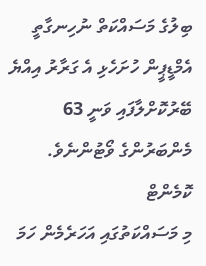ބިލުގެ މަސައްކަތް ނުހިނގާތީ އެމްޑީޕީން ހުށަހެޅި އެ ގަރާރު އިއްޔެ ބޭރުކޮށްލާފައި ވަނީ 63 މެންބަރުންގެ ވޯޓުންނެވެ.
ކޮމެންޓް
މި މަސައްކަތުގައި އަހަރެމެން ހަމަ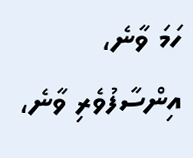ހަމަ ވާނެ، އިންސާފުވެރި ވާނެ،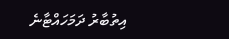އިތުބާރު ދަމަހައްޓާނެ